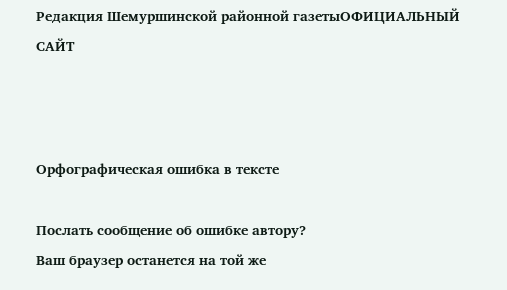Редакция Шемуршинской районной газетыОФИЦИАЛЬНЫЙ САЙТ



Орфографическая ошибка в тексте

Послать сообщение об ошибке автору?
Ваш браузер останется на той же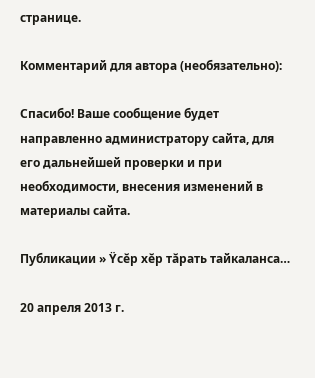странице.

Комментарий для автора (необязательно):

Спасибо! Ваше сообщение будет направленно администратору сайта, для его дальнейшей проверки и при необходимости, внесения изменений в материалы сайта.

Публикации » Ÿсĕр хĕр тăрать тайкаланса…

20 апреля 2013 г.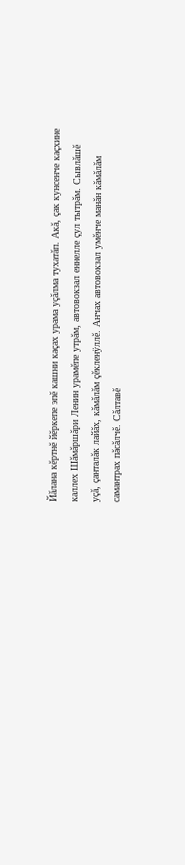Йăлана кĕртнĕ йĕркепе эпĕ кашни каçах урама уçăлма тухатăп. Акă, çак кунсенче каçхине каллех Шăмăршăри Ленин урамĕпе утрăм, автовокзал еннелле çул тытрăм. Сывлăшĕ уçă, çанталăк лайăх, кăмăлăм çĕкленÿллĕ. Анчах автовокзал умĕнче манăн кăмăлăм самантрах пăсăлчĕ. Сăлтавĕ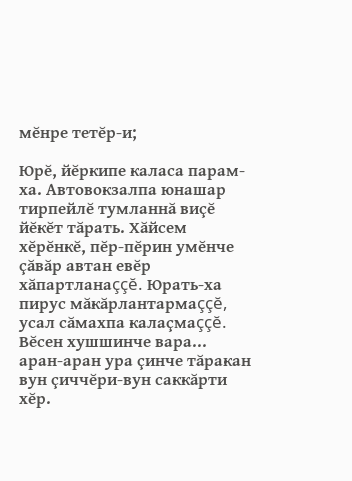мĕнре тетĕр-и;

Юрĕ, йĕркипе каласа парам-ха. Автовокзалпа юнашар тирпейлĕ тумланнă виçĕ йĕкĕт тăрать. Хăйсем хĕрĕнкĕ, пĕр-пĕрин умĕнче çăвăр автан евĕр хăпартланаççĕ. Юрать-ха пирус мăкăрлантармаççĕ, усал сăмахпа калаçмаççĕ. Вĕсен хушшинче вара... аран-аран ура çинче тăракан вун çиччĕри-вун саккăрти хĕр.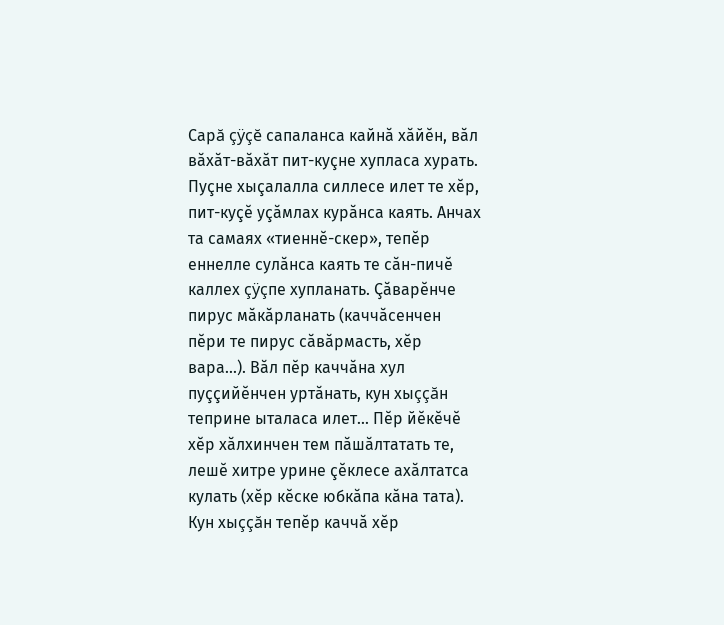Сарă çÿçĕ сапаланса кайнă хăйĕн, вăл вăхăт-вăхăт пит-куçне хупласа хурать. Пуçне хыçалалла силлесе илет те хĕр, пит-куçĕ уçăмлах курăнса каять. Анчах та самаях «тиеннĕ-скер», тепĕр еннелле сулăнса каять те сăн-пичĕ каллех çÿçпе хупланать. Çăварĕнче пирус мăкăрланать (каччăсенчен пĕри те пирус сăвăрмасть, хĕр вара...). Вăл пĕр каччăна хул пуççийĕнчен уртăнать, кун хыççăн теприне ыталаса илет... Пĕр йĕкĕчĕ хĕр хăлхинчен тем пăшăлтатать те, лешĕ хитре урине çĕклесе ахăлтатса кулать (хĕр кĕске юбкăпа кăна тата). Кун хыççăн тепĕр каччă хĕр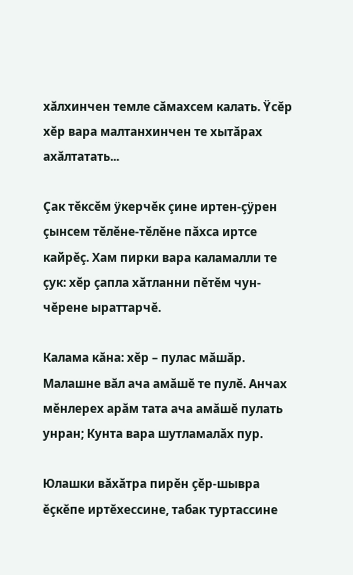хăлхинчен темле сăмахсем калать. Ÿсĕр хĕр вара малтанхинчен те хытăрах ахăлтатать...

Çак тĕксĕм ÿкерчĕк çине иртен-çÿрен çынсем тĕлĕне-тĕлĕне пăхса иртсе кайрĕç. Хам пирки вара каламалли те çук: хĕр çапла хăтланни пĕтĕм чун-чĕрене ыраттарчĕ.

Калама кăна: хĕр – пулас мăшăр. Малашне вăл ача амăшĕ те пулĕ. Анчах мĕнлерех арăм тата ача амăшĕ пулать унран; Кунта вара шутламалăх пур.

Юлашки вăхăтра пирĕн çĕр-шывра ĕçкĕпе иртĕхессине, табак туртассине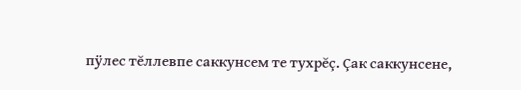пÿлес тĕллевпе саккунсем те тухрĕç. Çак саккунсене,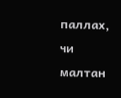паллах, чи малтан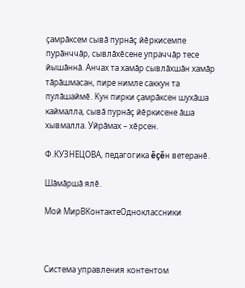çамрăксем сывă пурнăç йĕркисемпе пурăнччăр, сывлăхĕсене упраччăр тесе йышăннă. Анчах та хамăр сывлăхшăн хамăр тăрăшмасан, пире нимле саккун та пулăшаймĕ. Кун пирки çамрăксен шухăша каймалла, сывă пурнăç йĕркисене ăша хывмалла. Уйрăмах – хĕрсен.

Ф.КУЗНЕЦОВА, педагогика ĕçĕн ветеранĕ.

Шăмăршă ялĕ.

Мой МирВКонтактеОдноклассники



Система управления контентом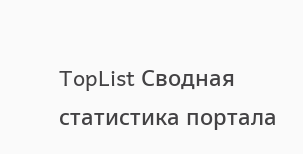TopList Сводная статистика портала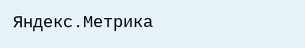Яндекс.Метрика